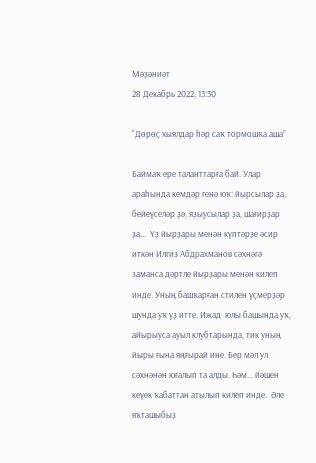Мәҙәниәт
28 Декабрь 2022, 13:30

“Дөрөҫ хыялдар һәр саҡ тормошҡа аша”

Баймаҡ ере таланттарға бай. Улар араһында кемдәр генә юҡ: йырсылар ҙа, бейеүселәр ҙә, яҙыусылар ҙа, шағирҙар ҙа...  Үҙ йырҙары менән күптәрҙе әсир иткән Илгиз Абдрахманов сәхнәгә заманса дәртле йырҙары менән килеп инде. Уның башҡарған стилен үҫмерҙәр шунда уҡ үҙ итте. Ижад  юлы башында уҡ, айырыуса ауыл клубтарында, тик уның йыры ғына яңғырай ине. Бер мәл ул сәхнәнән юғалып та алды. Һәм... йәшен кеүек ҡабаттан атылып килеп инде.  Әле яҡташыбыҙ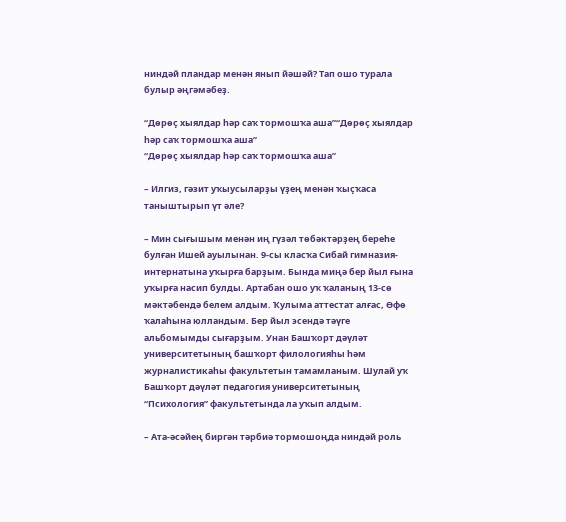ниндәй пландар менән янып йәшәй? Тап ошо турала булыр әңгәмәбеҙ.

“Дөрөҫ хыялдар һәр саҡ тормошҡа аша”“Дөрөҫ хыялдар һәр саҡ тормошҡа аша”
“Дөрөҫ хыялдар һәр саҡ тормошҡа аша”

– Илгиз, гәзит уҡыусыларҙы үҙең менән ҡыҫҡаса таныштырып үт әле?

– Мин сығышым менән иң гүзәл төбәктәрҙең береһе булған Ишей ауылынан. 9-сы класҡа Сибай гимназия-интернатына уҡырға барҙым. Бында миңә бер йыл ғына уҡырға насип булды. Артабан ошо уҡ ҡаланың 13-сө мәктәбендә белем алдым. Ҡулыма аттестат алғас, Өфө ҡалаһына юлландым. Бер йыл эсендә тәүге альбомымды сығарҙым. Унан Башҡорт дәүләт университетының башҡорт филологияһы һәм журналистикаһы факультетын тамамланым. Шулай уҡ Башҡорт дәүләт педагогия университетының “Психология” факультетында ла уҡып алдым.

– Ата-әсәйең биргән тәрбиә тормошоңда ниндәй роль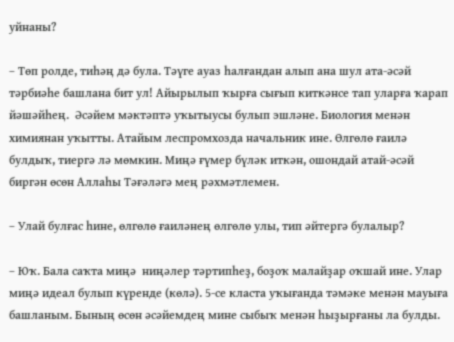уйнаны?

– Төп ролде, тиһәң дә була. Тәүге ауаз һалғандан алып ана шул ата-әсәй тәрбиәһе башлана бит ул! Айырылып ҡырға сығып киткәнсе тап уларға ҡарап йәшәйһең.  Әсәйем мәктәптә уҡытыусы булып эшләне. Биология менән химиянан уҡытты. Атайым леспромхозда начальник ине. Өлгөлө ғаилә булдыҡ, тиергә лә мөмкин. Миңә ғүмер бүләк иткән, ошондай атай-әсәй биргән өсөн Аллаһы Тәғәләгә мең рәхмәтлемен.

– Улай булғас һине, өлгөлө ғаиләнең өлгөлө улы, тип әйтергә булалыр?

– Юҡ. Бала саҡта миңә  ниңәлер тәртипһеҙ, боҙоҡ малайҙар оҡшай ине. Улар миңә идеал булып күренде (көлә). 5-се класта уҡығанда тәмәке менән мауыға башланым. Бының өсөн әсәйемдең мине сыбыҡ менән һыҙырғаны ла булды.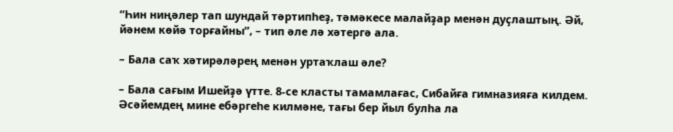“Һин ниңәлер тап шундай тәртипһеҙ, тәмәкесе малайҙар менән дуҫлаштың. Әй, йәнем көйә торғайны”, – тип әле лә хәтергә ала.

– Бала саҡ хәтирәләрең менән уртаҡлаш әле?

– Бала сағым Ишейҙә үтте. 8-се класты тамамлағас, Сибайға гимназияға килдем. Әсәйемдең мине ебәргеһе килмәне, тағы бер йыл булһа ла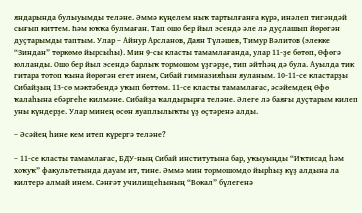яндарында булыуымды теләне. Әммә күңелем ныҡ тартылғанға күрә, инәлеп тигәндәй сығып киттем. Һәм юҡҡа булмаған. Тап ошо бер йыл эсендә әле лә дуҫлашып йөрөгән дуҫтарымды таптым. Улар – Айнур Арсланов, Даян Түләшев, Тимур Вәлитов (элекке “Зиндан” төркөмө йырсыһы). Мин 9-сы класты тамамлағанда, улар 11-ҙе бөтөп, Өфөгә  юлланды. Ошо бер йыл эсендә барлыҡ тормошом үҙгәрҙе, тип әйтһәң дә була. Ауылда тик гитара тотоп ҡына йөрөгән егет инем, Сибай гимназияһын яуланым. 10-11-се кластарҙы Сибайҙың 13-сө мәктәбендә уҡып бөттөм. 11-се класты тамамлағас, әсәйемдең Өфө ҡалаһына ебәргеһе килмәне. Сибайҙа ҡалдырырға теләне. Әлеге лә баяғы дуҫтарым килеп уны күндерҙе. Улар минең өсөн яуаплылыҡты үҙ өҫтәренә алды.

– Әсәйең һине кем итеп күрергә теләне?

– 11-се класты тамамлағас, БДУ-ның Сибай институтына бар, уҡыуыңды “Иҡтисад һәм хоҡуҡ” факультетында дауам ит, тине. Әммә мин тормошомдо йырһыҙ күҙ алдына ла килтерә алмай инем. Сәнғәт училищеһының “Вокал” бүлегенә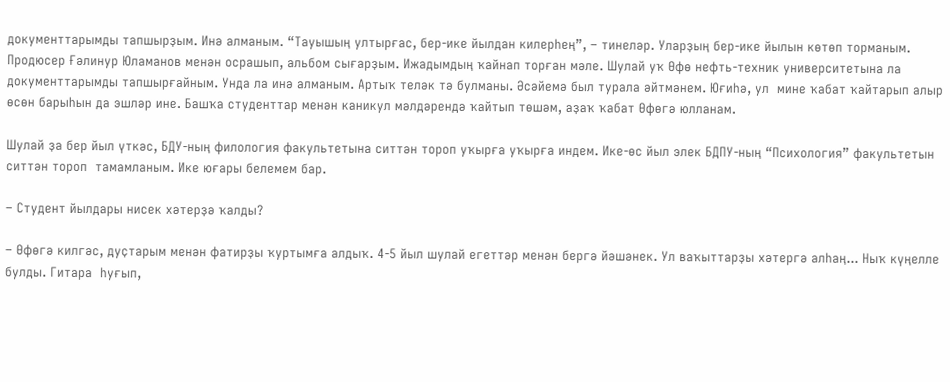документтарымды тапшырҙым. Инә алманым. “Тауышың ултырғас, бер-ике йылдан килерһең”, – тинеләр. Уларҙың бер-ике йылын көтөп торманым. Продюсер Ғәлинур Юламанов менән осрашып, альбом сығарҙым. Ижадымдың ҡайнап торған мәле. Шулай уҡ Өфө нефть-техник университетына ла документтарымды тапшырғайным. Унда ла инә алманым. Артыҡ теләк тә булманы. Әсәйемә был турала әйтмәнем. Юғиһә, ул  мине ҡабат ҡайтарып алыр өсөн барыһын да эшләр ине. Башҡа студенттар менән каникул мәлдәрендә ҡайтып төшәм, аҙаҡ ҡабат Өфөгә юлланам.

Шулай ҙа бер йыл үткәс, БДУ-ның филология факультетына ситтән тороп уҡырға уҡырға индем. Ике-өс йыл элек БДПУ-ның “Психология” факультетын ситтән тороп  тамамланым. Ике юғары белемем бар.

– Студент йылдары нисек хәтерҙә ҡалды?

– Өфөгә килгәс, дуҫтарым менән фатирҙы ҡуртымға алдыҡ. 4-5 йыл шулай егеттәр менән бергә йәшәнек. Ул ваҡыттарҙы хәтергә алһаң... Ныҡ күңелле булды. Гитара  һуғып,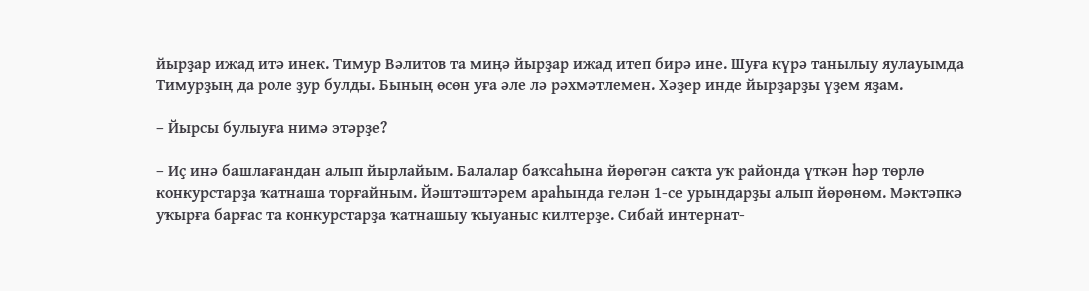йырҙар ижад итә инек. Тимур Вәлитов та миңә йырҙар ижад итеп бирә ине. Шуға күрә танылыу яулауымда Тимурҙың да роле ҙур булды. Бының өсөн уға әле лә рәхмәтлемен. Хәҙер инде йырҙарҙы үҙем яҙам.

– Йырсы булыуға нимә этәрҙе?

– Иҫ инә башлағандан алып йырлайым. Балалар баҡсаһына йөрөгән саҡта уҡ районда үткән һәр төрлө конкурстарҙа ҡатнаша торғайным. Йәштәштәрем араһында гелән 1-се урындарҙы алып йөрөнөм. Мәктәпкә уҡырға барғас та конкурстарҙа ҡатнашыу ҡыуаныс килтерҙе. Сибай интернат-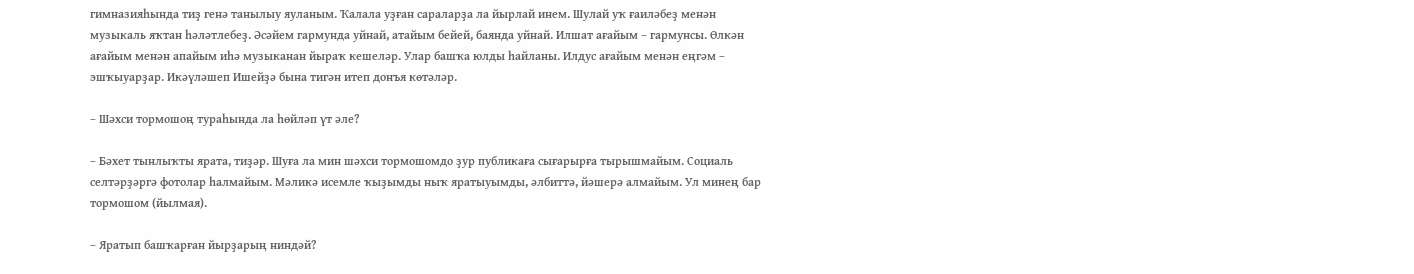гимназияһында тиҙ генә танылыу яуланым. Ҡалала уҙған сараларҙа ла йырлай инем. Шулай уҡ ғаиләбеҙ менән музыкаль яҡтан һәләтлебеҙ. Әсәйем гармунда уйнай, атайым бейей, баянда уйнай. Илшат ағайым – гармунсы. Өлкән ағайым менән апайым иһә музыканан йыраҡ кешеләр. Улар башҡа юлды һайланы. Илдус ағайым менән еңгәм – эшҡыуарҙар. Икәүләшеп Ишейҙә бына тигән итеп донъя көтәләр.

– Шәхси тормошоң тураһында ла һөйләп үт әле?

– Бәхет тынлыҡты ярата, тиҙәр. Шуға ла мин шәхси тормошомдо ҙур публикаға сығарырға тырышмайым. Социаль селтәрҙәргә фотолар һалмайым. Мәликә исемле ҡыҙымды ныҡ яратыуымды, әлбиттә, йәшерә алмайым. Ул минең бар тормошом (йылмая).

– Яратып башҡарған йырҙарың ниндәй?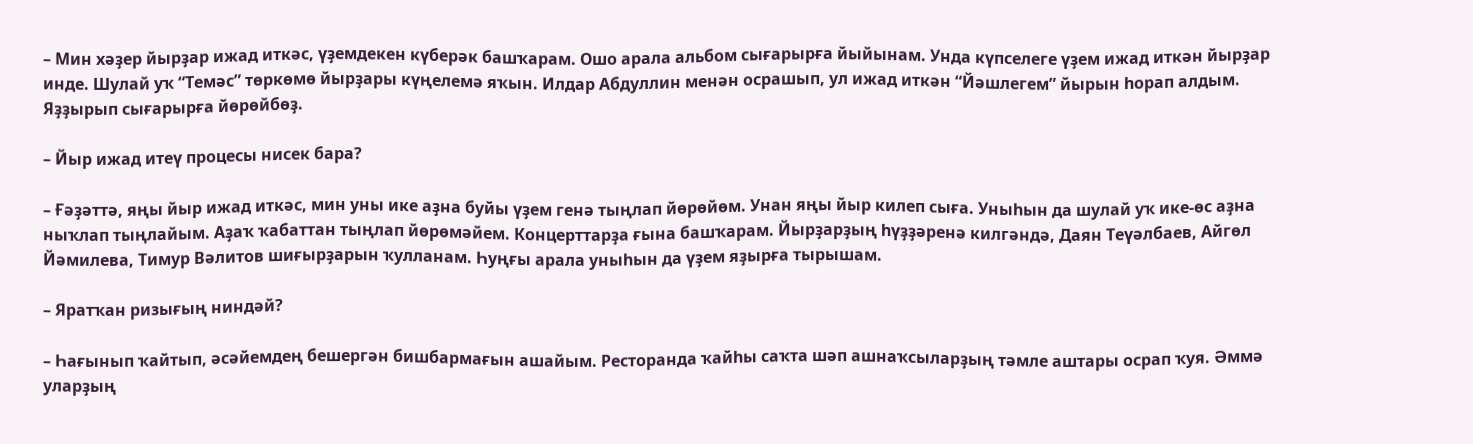– Мин хәҙер йырҙар ижад иткәс, үҙемдекен күберәк башҡарам. Ошо арала альбом сығарырға йыйынам. Унда күпселеге үҙем ижад иткән йырҙар инде. Шулай уҡ “Темәс” төркөмө йырҙары күңелемә яҡын. Илдар Абдуллин менән осрашып, ул ижад иткән “Йәшлегем” йырын һорап алдым. Яҙҙырып сығарырға йөрөйбөҙ.

– Йыр ижад итеү процесы нисек бара?

– Ғәҙәттә, яңы йыр ижад иткәс, мин уны ике аҙна буйы үҙем генә тыңлап йөрөйөм. Унан яңы йыр килеп сыға. Уныһын да шулай уҡ ике-өс аҙна ныҡлап тыңлайым. Аҙаҡ ҡабаттан тыңлап йөрөмәйем. Концерттарҙа ғына башҡарам. Йырҙарҙың һүҙҙәренә килгәндә, Даян Теүәлбаев, Айгөл Йәмилева, Тимур Вәлитов шиғырҙарын ҡулланам. Һуңғы арала уныһын да үҙем яҙырға тырышам.

– Яратҡан ризығың ниндәй?

– Һағынып ҡайтып, әсәйемдең бешергән бишбармағын ашайым. Ресторанда ҡайһы саҡта шәп ашнаҡсыларҙың тәмле аштары осрап ҡуя. Әммә уларҙың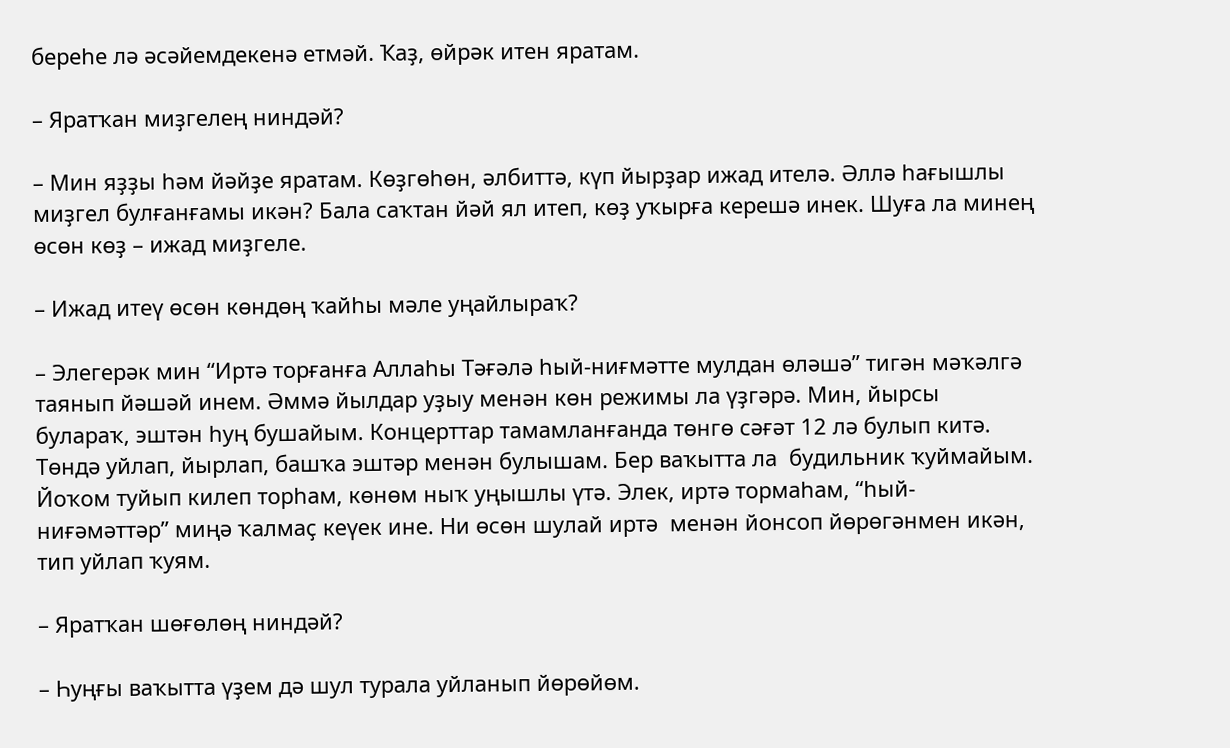береһе лә әсәйемдекенә етмәй. Ҡаҙ, өйрәк итен яратам.

– Яратҡан миҙгелең ниндәй?

– Мин яҙҙы һәм йәйҙе яратам. Көҙгөһөн, әлбиттә, күп йырҙар ижад ителә. Әллә һағышлы миҙгел булғанғамы икән? Бала саҡтан йәй ял итеп, көҙ уҡырға керешә инек. Шуға ла минең өсөн көҙ – ижад миҙгеле.

– Ижад итеү өсөн көндөң ҡайһы мәле уңайлыраҡ?

– Элегерәк мин “Иртә торғанға Аллаһы Тәғәлә һый-ниғмәтте мулдан өләшә” тигән мәҡәлгә таянып йәшәй инем. Әммә йылдар уҙыу менән көн режимы ла үҙгәрә. Мин, йырсы булараҡ, эштән һуң бушайым. Концерттар тамамланғанда төнгө сәғәт 12 лә булып китә. Төндә уйлап, йырлап, башҡа эштәр менән булышам. Бер ваҡытта ла  будильник ҡуймайым. Йоҡом туйып килеп торһам, көнөм ныҡ уңышлы үтә. Элек, иртә тормаһам, “һый-ниғәмәттәр” миңә ҡалмаҫ кеүек ине. Ни өсөн шулай иртә  менән йонсоп йөрөгәнмен икән, тип уйлап ҡуям.

– Яратҡан шөғөлөң ниндәй?

– Һуңғы ваҡытта үҙем дә шул турала уйланып йөрөйөм.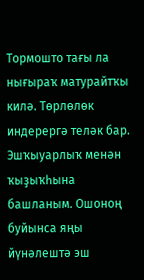Тормошто тағы ла нығыраҡ матурайтҡы килә. Төрлөлөк индерергә теләк бар. Эшҡыуарлыҡ менән ҡыҙыҡһына башланым. Ошоноң буйынса яңы йүнәлештә эш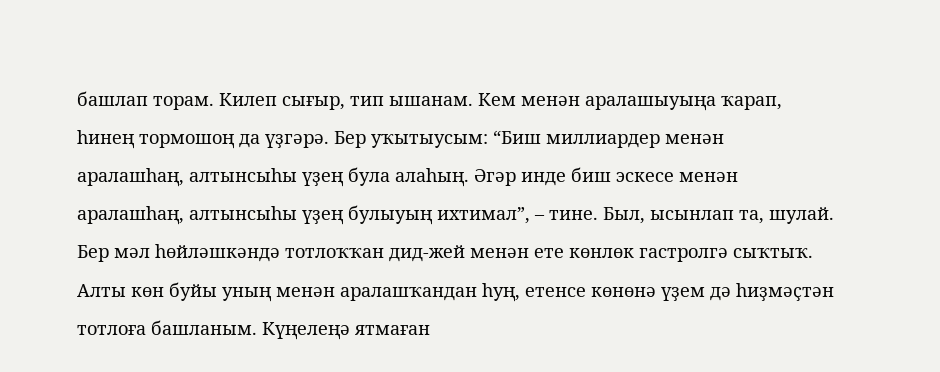башлап торам. Килеп сығыр, тип ышанам. Кем менән аралашыуыңа ҡарап, һинең тормошоң да үҙгәрә. Бер уҡытыусым: “Биш миллиардер менән аралашһаң, алтынсыһы үҙең була алаһың. Әгәр инде биш эскесе менән аралашһаң, алтынсыһы үҙең булыуың ихтимал”, – тине. Был, ысынлап та, шулай. Бер мәл һөйләшкәндә тотлоҡҡан дид-жей менән ете көнлөк гастролгә сыҡтыҡ. Алты көн буйы уның менән аралашҡандан һуң, етенсе көнөнә үҙем дә һиҙмәҫтән тотлоға башланым. Күңелеңә ятмаған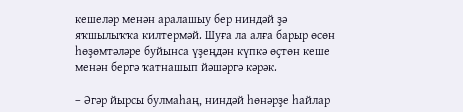кешеләр менән аралашыу бер ниндәй ҙә яҡшылыҡҡа килтермәй. Шуға ла алға барыр өсөн һөҙөмтәләре буйынса үҙеңдән күпкә өҫтөн кеше менән бергә ҡатнашып йәшәргә кәрәк.

– Әгәр йырсы булмаһаң, ниндәй һөнәрҙе һайлар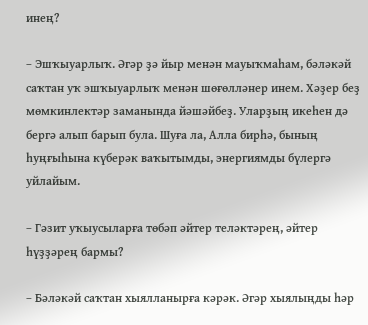инең?

– Эшҡыуарлыҡ. Әгәр ҙә йыр менән мауыҡмаһам, бәләкәй саҡтан уҡ эшҡыуарлыҡ менән шөғөлләнер инем. Хәҙер беҙ мөмкинлектәр заманында йәшәйбеҙ. Уларҙың икеһен дә бергә алып барып була. Шуға ла, Алла бирһә, бының һуңғыһына күберәк ваҡытымды, энергиямды бүлергә уйлайым.

– Гәзит уҡыусыларға төбәп әйтер теләктәрең, әйтер һүҙҙәрең бармы?

– Бәләкәй саҡтан хыялланырға кәрәк. Әгәр хыялыңды һәр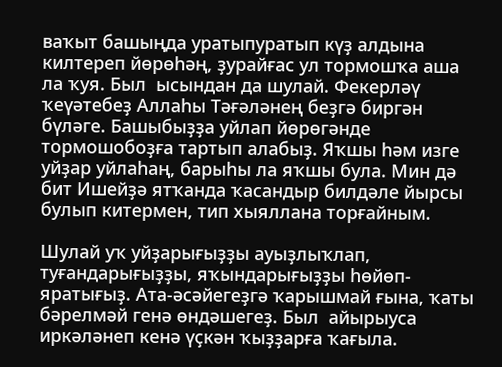ваҡыт башыңда уратыпуратып күҙ алдына килтереп йөрөһәң, ҙурайғас ул тормошҡа аша ла ҡуя. Был  ысындан да шулай. Фекерләү ҡеүәтебеҙ Аллаһы Тәғәләнең беҙгә биргән бүләге. Башыбыҙҙа уйлап йөрөгәнде тормошобоҙға тартып алабыҙ. Яҡшы һәм изге уйҙар уйлаһаң, барыһы ла яҡшы була. Мин дә бит Ишейҙә ятҡанда ҡасандыр билдәле йырсы булып китермен, тип хыяллана торғайным.

Шулай уҡ уйҙарығыҙҙы ауыҙлыҡлап, туғандарығыҙҙы, яҡындарығыҙҙы һөйөп-яратығыҙ. Ата-әсәйегеҙгә ҡарышмай ғына, ҡаты бәрелмәй генә өндәшегеҙ. Был  айырыуса иркәләнеп кенә үҫкән ҡыҙҙарға ҡағыла.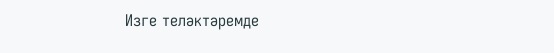Изге теләктәремде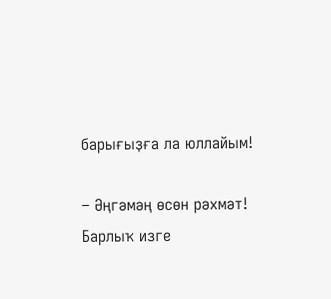барығыҙға ла юллайым!

– Әңгәмәң өсөн рәхмәт! Барлыҡ изге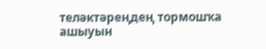теләктәреңдең тормошҡа ашыуын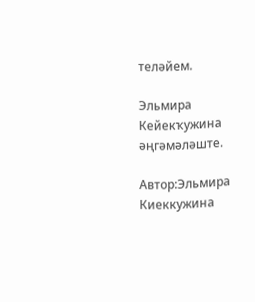теләйем.

Эльмира Кейекҡужина әңгәмәләште.

Автор:Эльмира Киеккужина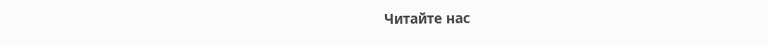Читайте нас